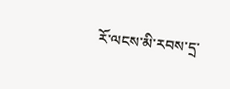རོ་ལངས་མི་རབས་དྲ་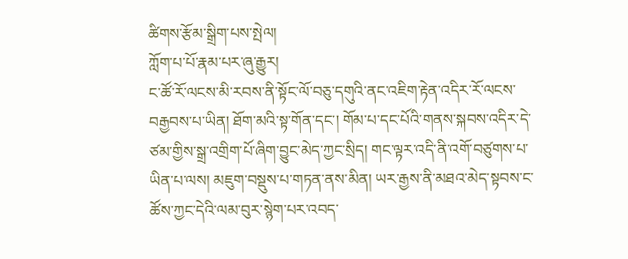ཚིགས་རྩོམ་སྒྲིག་པས་སྤེལ།
ཀློག་པ་པོ་རྣམ་པར་ཞུ་རྒྱུར།
ང་ཚོ་རོ་ལངས་མི་རབས་ནི་སྟོང་ལོ་བཅུ་དགུའི་ནང་འཇིག་རྟེན་འདིར་རོ་ལངས་བརྒྱབས་པ་ཡིན། ཐོག་མའི་སྟ་གོན་དང་། གོམ་པ་དང་པོའི་གནས་སྐབས་འདིར་དེ་ཙམ་གྱིས་སྒྲ་འགྲིག་པོ་ཞིག་བྱུང་མེད་ཀྱང་སྲིད། གང་ལྟར་འདི་ནི་འགོ་བཙུགས་པ་ཡིན་པ་ལས། མཇུག་བསྡུས་པ་གཏན་ནས་མིན། ཡར་རྒྱས་ནི་མཐའ་མེད་སྟབས་ང་ཚོས་ཀྱང་དེའི་ལམ་བུར་སྙེག་པར་འབད་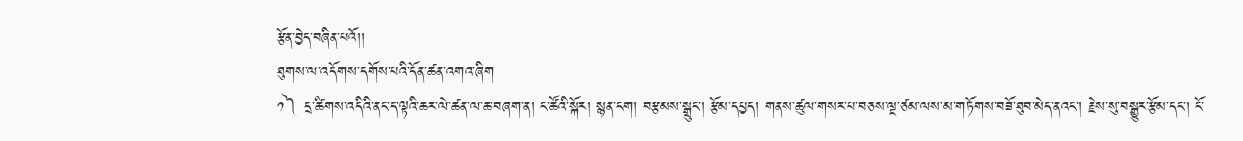རྩོན་བྱེད་བཞིན་པའོ།།
ཐུགས་ལ་འདོགས་དགོས་པའི་དོན་ཚན་འགའ་ཞིག
༡༽ དྲ་ཚིགས་འདིའི་ནང་ད་ལྟའི་ཆར་ལེ་ཚན་ལ་ཆ་བཞག་ན། ང་ཚོའི་སྐོར། སྙན་ངག། བརྩམས་སྒྲུང་། རྩོམ་དཔྱད། གནས་ཚུལ་གསར་པ་བཅས་ལྔ་ཙམ་ལས་མ་གཏོགས་བཟོ་ཐུབ་མེད་ནའང་། རྗེས་སུ་བསྒྱུར་རྩོམ་དང་། ངོ་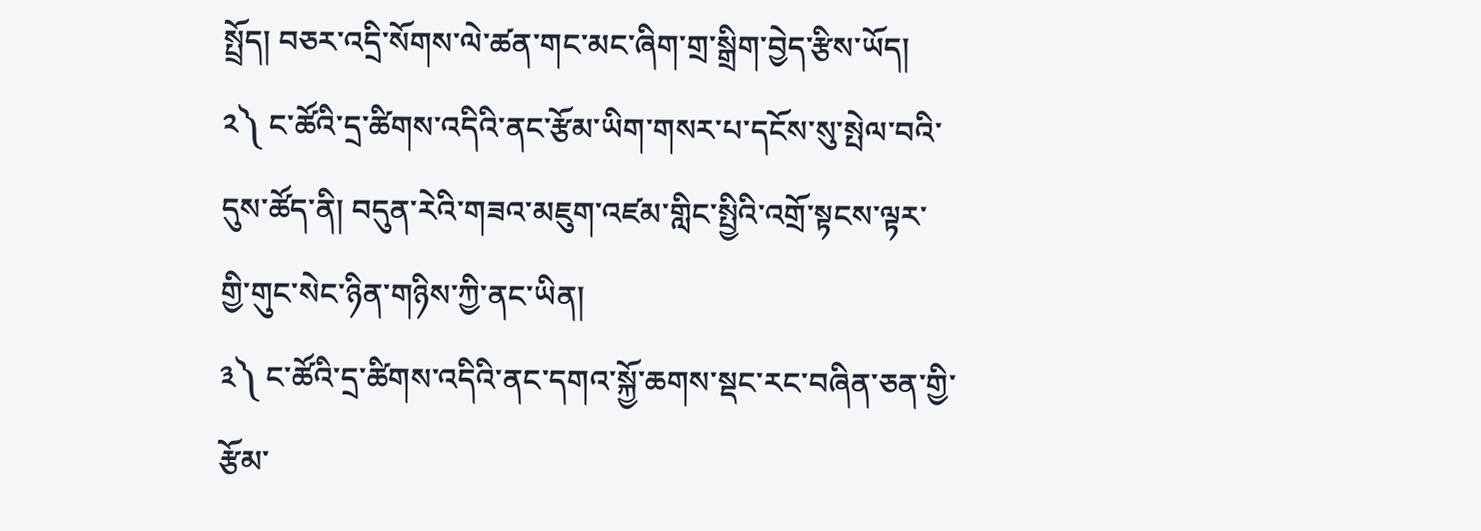སྤྲོད། བཅར་འདྲི་སོགས་ལེ་ཚན་གང་མང་ཞིག་གྲ་སྒྲིག་བྱེད་རྩིས་ཡོད།
༢༽ ང་ཚོའི་དྲ་ཚིགས་འདིའི་ནང་རྩོམ་ཡིག་གསར་པ་དངོས་སུ་སྤེལ་བའི་དུས་ཚོད་ནི། བདུན་རེའི་གཟའ་མཇུག་འཛམ་གླིང་སྤྱིའི་འགྲོ་སྟངས་ལྟར་གྱི་གུང་སེང་ཉིན་གཉིས་ཀྱི་ནང་ཡིན།
༣༽ ང་ཚོའི་དྲ་ཚིགས་འདིའི་ནང་དགའ་སྐྱོ་ཆགས་སྡང་རང་བཞིན་ཅན་གྱི་རྩོམ་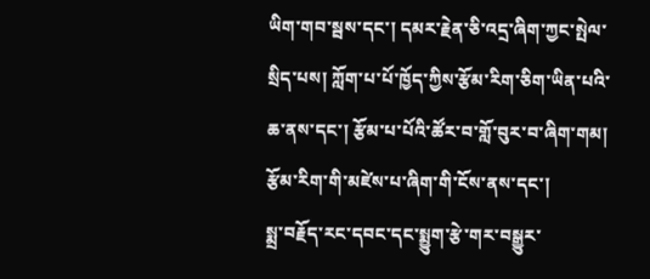ཡིག་གབ་སྦས་དང་། དམར་རྗེན་ཅི་འདྲ་ཞིག་ཀྱང་སྤེལ་སྲིད་པས། ཀློག་པ་པོ་ཁྱོད་ཀྱིས་རྩོམ་རིག་ཅིག་ཡིན་པའི་ཆ་ནས་དང་། རྩོམ་པ་པོའི་ཚོར་བ་གློ་བུར་བ་ཞིག་གམ། རྩོམ་རིག་གི་མཛེས་པ་ཞིག་གི་ངོས་ནས་དང་།
སྨྲ་བརྗོད་རང་དབང་དང་སྨྱུག་རྩེ་གར་བསྒྱུར་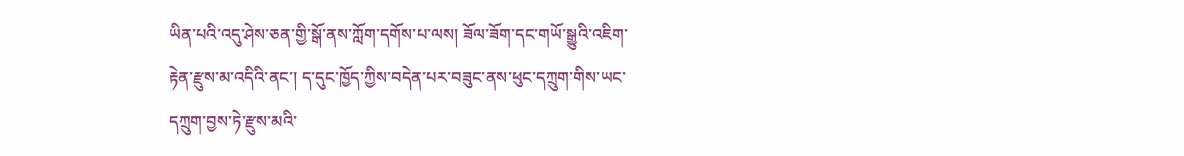ཡིན་པའི་འདུ་ཤེས་ཅན་གྱི་སྒོ་ནས་ཀློག་དགོས་པ་ལས། ཟོལ་ཟོག་དང་གཡོ་སྒྱུའི་འཇིག་རྟེན་རྫུས་མ་འདིའི་ནང་། ད་དུང་ཁྱོད་ཀྱིས་བདེན་པར་བཟུང་ནས་ཕུང་དཀྲུག་གིས་ཡང་དཀྲུག་བྱས་ཏེ་རྫུས་མའི་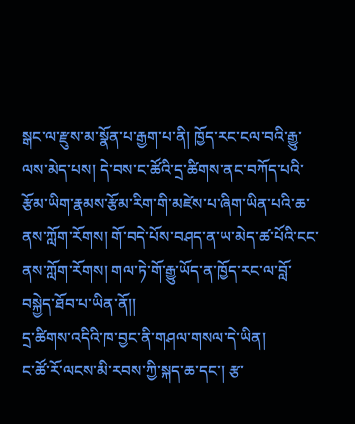སྒང་ལ་རྫུས་མ་སྣོན་པ་རྒྱག་པ་ནི། ཁྱོད་རང་ངལ་བའི་རྒྱུ་ལས་མེད་པས། དེ་བས་ང་ཚོའི་དྲ་ཚིགས་ནང་བཀོད་པའི་རྩོམ་ཡིག་རྣམས་རྩོམ་རིག་གི་མཛེས་པ་ཞིག་ཡིན་པའི་ཆ་ནས་ཀློག་རོགས། གོ་བདེ་པོས་བཤད་ན་ཡ་མེད་ཚ་པོའི་ངང་ནས་ཀློག་རོགས། གལ་ཏེ་གོ་རྒྱུ་ཡོད་ན་ཁྱོད་རང་ལ་བློ་བསྐྱེད་ཐོབ་པ་ཡིན་ནོ།།
དྲ་ཚིགས་འདིའི་ཁ་བྱང་ནི་གཤལ་གསལ་དེ་ཡིན།
ང་ཚོ་རོ་ལངས་མི་རབས་ཀྱི་སྐད་ཆ་དང་། རྩ་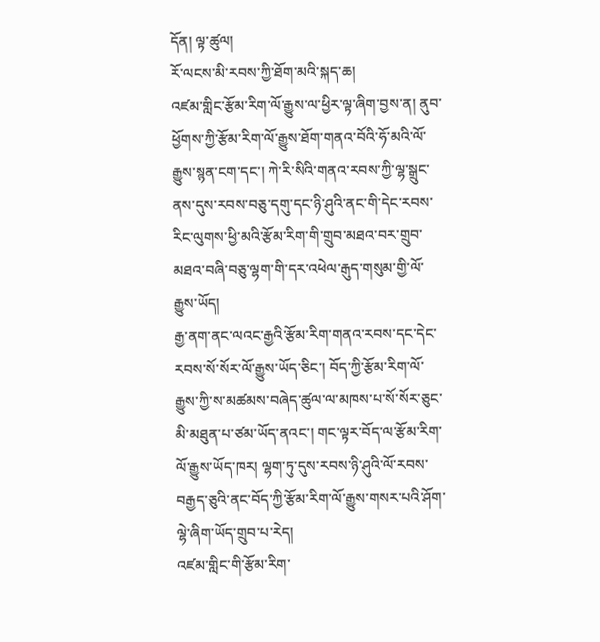དོན། ལྟ་ཚུལ།
རོ་ལངས་མི་རབས་ཀྱི་ཐོག་མའི་སྐད་ཆ།
འཛམ་གླིང་རྩོམ་རིག་ལོ་རྒྱུས་ལ་ཕྱིར་ལྟ་ཞིག་བྱས་ན། ནུབ་ཕྱོགས་ཀྱི་རྩོམ་རིག་ལོ་རྒྱུས་ཐོག་གནའ་བོའི་ཧོ་མའི་ལོ་རྒྱུས་སྙན་ངག་དང་། ཀེ་རི་སིའི་གནའ་རབས་ཀྱི་ལྷ་སྒྲུང་ནས་དུས་རབས་བཅུ་དགུ་དང་ཉི་ཤུའི་ནང་གི་དེང་རབས་རིང་ལུགས་ཕྱི་མའི་རྩོམ་རིག་གི་གྲུབ་མཐའ་བར་གྲུབ་མཐའ་བཞི་བཅུ་ལྷག་གི་དར་འཕེལ་རྒུད་གསུམ་གྱི་ལོ་རྒྱུས་ཡོད།
རྒྱ་ནག་ནང་ལའང་རྒྱའི་རྩོམ་རིག་གནའ་རབས་དང་དེང་རབས་སོ་སོར་ལོ་རྒྱུས་ཡོད་ཅིང་། བོད་ཀྱི་རྩོམ་རིག་ལོ་རྒྱུས་ཀྱི་ས་མཚམས་བཞེད་ཚུལ་ལ་མཁས་པ་སོ་སོར་ཅུང་མི་མཐུན་པ་ཙམ་ཡོད་ནའང་། གང་ལྟར་བོད་ལ་རྩོམ་རིག་ལོ་རྒྱུས་ཡོད་ཁར། ལྷག་ཏུ་དུས་རབས་ཉི་ཤུའི་ལོ་རབས་བརྒྱད་ཅུའི་ནང་བོད་ཀྱི་རྩོམ་རིག་ལོ་རྒྱུས་གསར་པའི་ཤོག་ལྷེ་ཞིག་ཡོད་གྲུབ་པ་རེད།
འཛམ་གླིང་གི་རྩོམ་རིག་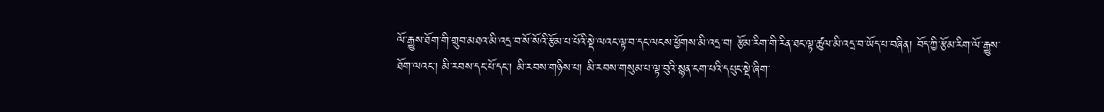ལོ་རྒྱུས་ཐོག་གི་གྲུབ་མཐའ་མི་འདྲ་བ་སོ་སོའི་རྩོམ་པ་པོའི་སྡེ་ལའང་ལྟ་བ་དང་ལངས་ཕྱོགས་མི་འདྲ་བ། རྩོམ་རིག་གི་རིན་ཐང་ལྟ་ཚུལ་མི་འདྲ་བ་ཡོད་པ་བཞིན། བོད་ཀྱི་རྩོམ་རིག་ལོ་རྒྱུས་ཐོག་ལའང་། མི་རབས་དང་པོ་དང་། མི་རབས་གཉིས་པ། མི་རབས་གསུམ་པ་ལྟ་བུའི་སྙན་ངག་པའི་དཔུང་སྡེ་ཞིག་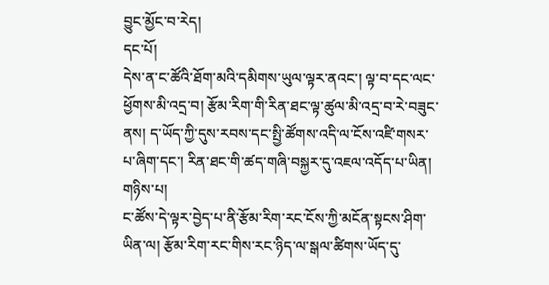བྱུང་མྱོང་བ་རེད།
དང་པོ།
དེས་ན་ང་ཚོའི་ཐོག་མའི་དམིགས་ཡུལ་ལྟར་ནའང་། ལྟ་བ་དང་ལང་ཕྱོགས་མི་འདྲ་བ། རྩོམ་རིག་གི་རིན་ཐང་ལྟ་ཚུལ་མི་འདྲ་བ་རེ་བཟུང་ནས། ད་ཡོད་ཀྱི་དུས་རབས་དང་སྤྱི་ཚོགས་འདི་ལ་ངོས་འཛི་གསར་པ་ཞིག་དང་། རིན་ཐང་གི་ཚད་གཞི་བསྐྱར་དུ་འཇལ་འདོད་པ་ཡིན།
གཉིས་པ།
ང་ཚོས་དེ་ལྟར་བྱེད་པ་ནི་རྩོམ་རིག་རང་ངོས་ཀྱི་མངོན་སྟངས་ཤིག་ཡིན་ལ། རྩོམ་རིག་རང་གིས་རང་ཉིད་ལ་སྒལ་ཚིགས་ཡོད་དུ་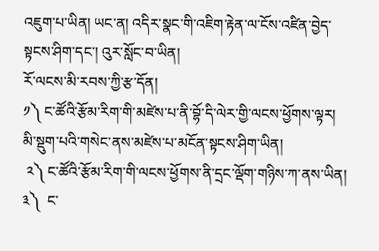འཇུག་པ་ཡིན། ཡང་ན། འདིར་སྣང་གི་འཇིག་རྟེན་ལ་ངོས་འཛིན་བྱེད་སྟངས་ཤིག་དང་། འུར་སློང་བ་ཡིན།
རོ་ལངས་མི་རབས་ཀྱི་རྩ་དོན།
༡༽ ང་ཚོའི་རྩོམ་རིག་གི་མཛེས་པ་ནི་བྷོ་དི་ལེར་གྱི་ལངས་ཕྱོགས་ལྟར། མི་སྡུག་པའི་གསེང་ནས་མཛེས་པ་མངོན་སྟངས་ཤིག་ཡིན།
 ༢༽ ང་ཚོའི་རྩོམ་རིག་གི་ལངས་ཕྱོགས་ནི་དྲང་ལྡོག་གཉིས་ཀ་ནས་ཡིན།
༣༽  ང་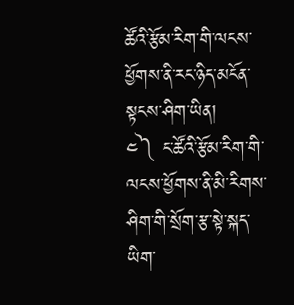ཚོའི་རྩོམ་རིག་གི་ལངས་ཕྱོགས་ནི་རང་ཉིད་མངོན་སྟངས་ཤིག་ཡིན།
༤༽ ང་ཚོའི་རྩོམ་རིག་གི་ལངས་ཕྱོགས་ནི་མི་རིགས་ཤིག་གི་སྲོག་རྩ་སྟེ་སྐད་ཡིག་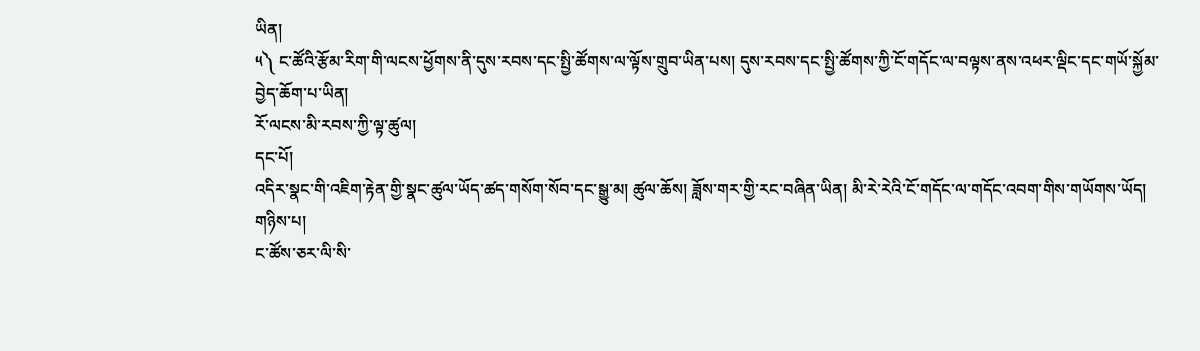ཡིན།
༥༽ ང་ཚོའི་རྩོམ་རིག་གི་ལངས་ཕྱོགས་ནི་དུས་རབས་དང་སྤྱི་ཚོགས་ལ་ལྟོས་གྲུབ་ཡིན་པས། དུས་རབས་དང་སྤྱི་ཚོགས་ཀྱི་ངོ་གདོང་ལ་བལྟས་ནས་འཕར་ལྡིང་དང་གཡོ་སྐྱོམ་བྱེད་ཆོག་པ་ཡིན།
རོ་ལངས་མི་རབས་ཀྱི་ལྟ་ཚུལ།
དང་པོ།
འདིར་སྣང་གི་འཇིག་རྟེན་གྱི་སྣང་ཚུལ་ཡོད་ཚད་གསོག་སོབ་དང་སྒྱུ་མ། ཚུལ་ཆོས། ཟློས་གར་གྱི་རང་བཞིན་ཡིན། མི་རེ་རེའི་ངོ་གདོང་ལ་གདོང་འབག་གིས་གཡོགས་ཡོད།
གཉིས་པ།
ང་ཚོས་ཅར་ལི་སི་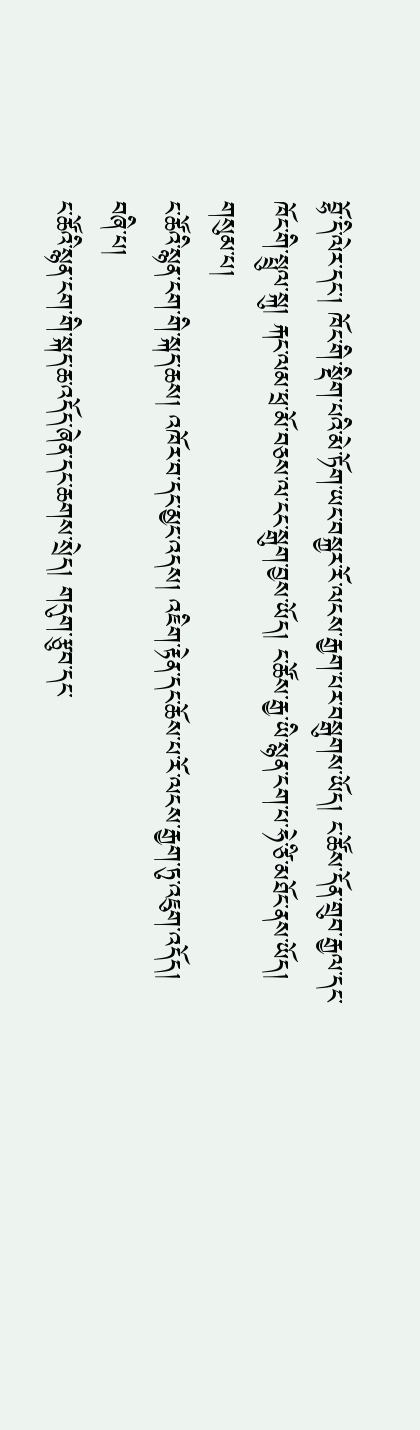བྷོ་དི་ལེར་དང་། ཁོང་གི་སྡིག་པའི་མེ་ཏོག་ཡང་བསྐྱར་རོ་ལངས་རྒྱག་པར་བསྒུགས་ཡོད། ང་ཚོས་དོན་གྲུབ་རྒྱལ་དང་ཁོང་གི་སྤྲུལ་སྐུ། རྐང་ལམ་ཕྲ་མོ་བཅས་ལ་ངང་སྒུག་བྱས་ཡོད། ང་ཚོས་རྒྱ་ཡི་སྙན་ངག་པ་ཧེ་ཙི་མཐོང་ནས་ཡོད།
གསུམ་པ།
ང་ཚོའི་སྙན་ངག་གི་སྐད་ཆས། འཁོར་བ་དང་མྱང་འདས། འཇིག་རྟེན་དང་ཆོས་པ་རོ་ལངས་རྒྱག་ཏུ་འཇུག་འདོད།
བཞི་པ།
ང་ཚོའི་སྙན་ངག་གི་སྐད་ཆ་འདོད་ཞེན་དང་ཆགས་སྲེད། གདུག་རྩུབ་དང་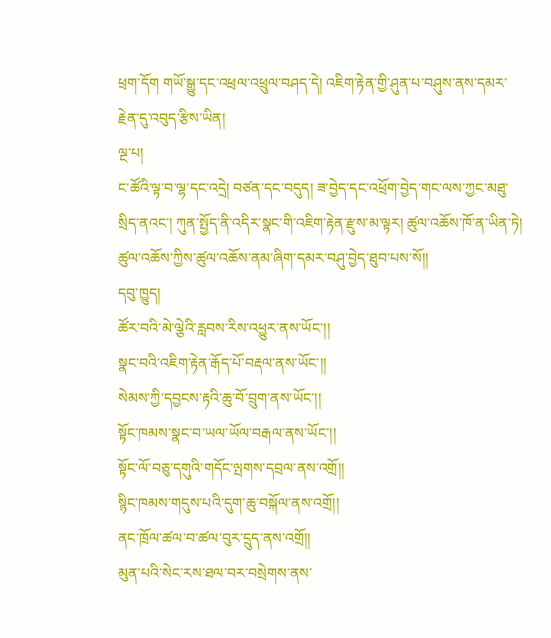ཕྲག་དོག གཡོ་སྒྱུ་དང་འཕྲལ་འཕྲུལ་བཤད་དེ། འཇིག་རྟེན་གྱི་ཤུན་པ་བཤུས་ནས་དམར་རྗེན་དུ་འབུད་རྩིས་ཡིན།
ལྔ་པ།
ང་ཚོའི་ལྟ་བ་ལྷ་དང་འདྲེ། བཙན་དང་བདུད། ཟ་བྱེད་དང་འཕྲོག་བྱེད་གང་ལས་ཀྱང་མཐུ་སྲིད་ནའང་། ཀུན་སྤྱོད་ནི་འདིར་སྣང་གི་འཇིག་རྟེན་རྫུས་མ་ལྟར། ཚུལ་འཆོས་ཁོ་ན་ཡིན་ཏེ། ཚུལ་འཆོས་ཀྱིས་ཚུལ་འཆོས་ནམ་ཞིག་དམར་བཤུ་བྱེད་ཐུབ་པས་སོ།།
དབུ་ཁྱུད།
ཚོར་བའི་མེ་ལྕེའི་རླབས་རིས་འཕྱུར་ནས་ཡོང་།།
སྣང་བའི་འཇིག་རྟེན་རྒོད་པོ་བརྡལ་ནས་ཡོང་།།
སེམས་ཀྱི་དབྱངས་རྟའི་ཆུ་བོ་བྲུག་ནས་ཡོང་།།
སྟོང་ཁམས་སྣང་བ་ཡལ་ཡོལ་བརྒལ་ནས་ཡོང་།།
སྟོང་ལོ་བཅུ་དགུའི་གདོང་ལྤགས་དབྲལ་ནས་འགྲོ།།
སྙིང་ཁམས་གདུས་པའི་དུག་ཆུ་བསྐོལ་ནས་འགྲོ།།
ནང་ཁྲོལ་ཚལ་བ་ཚལ་བུར་དྲུད་ནས་འགྲོ།།
མུན་པའི་སེང་རས་ཐལ་བར་བསྲེགས་ནས་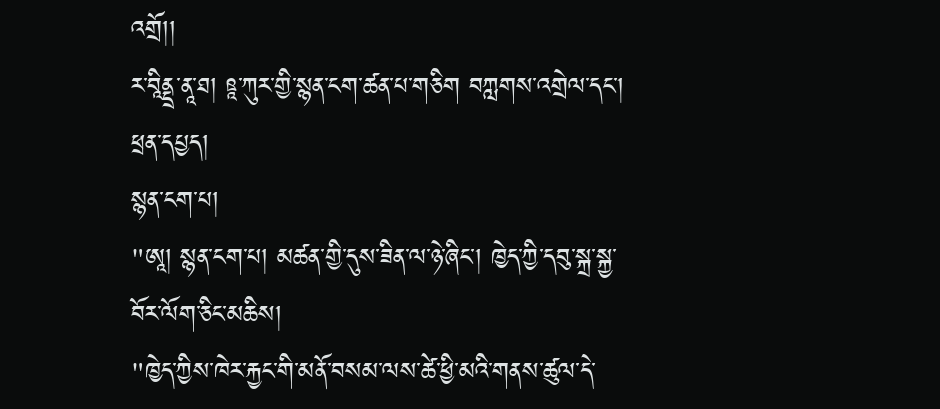འགྲོ།།
ར་བཱིནྡྲ་ནཱ་ཐ། ཋཱ་ཀུར་གྱི་སྙན་ངག་ཚན་པ་གཅིག བཀླགས་འགྲེལ་དང་། ཕྲན་དཔྱད།
སྙན་ངག་པ།
"ཨཱ། སྙན་ངག་པ། མཚན་གྱི་དུས་ཟིན་ལ་ཉེ་ཞིང་། ཁྱེད་ཀྱི་དབུ་སྐྲ་སྐྱ་བོར་ལོག་ཅིང་མཆིས།
"ཁྱེད་ཀྱིས་ཁེར་རྐྱང་གི་མནོ་བསམ་ལས་ཚེ་ཕྱི་མའི་གནས་ཚུལ་དེ་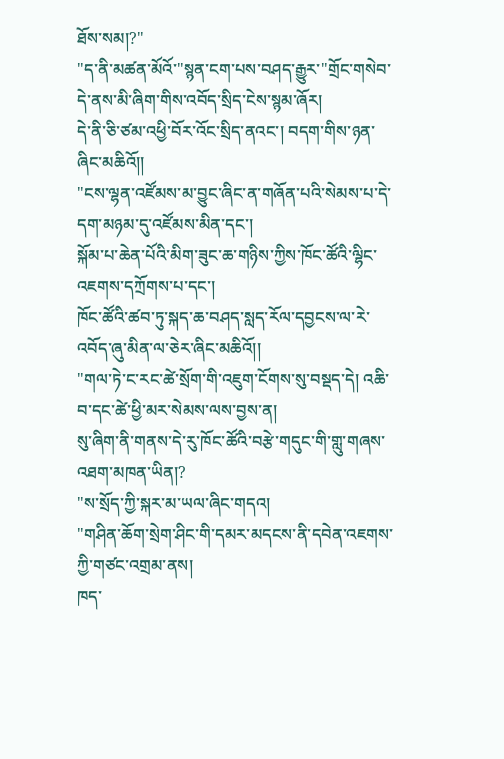ཐོས་སམ།?"
"ད་ནི་མཚན་མོའོ་"སྙན་ངག་པས་བཤད་རྒྱུར་"གྲོང་གསེབ་དེ་ནས་མི་ཞིག་གིས་འབོད་སྲིད་ངེས་སྙམ་ཞོར།
དེ་ནི་ཅི་ཙམ་འཕྱི་བོར་འོང་སྲིད་ནའང་། བདག་གིས་ཉན་ཞིང་མཆིའོ།།
"ངས་ལྷན་འཛོམས་མ་བྱུང་ཞིང་ན་གཞོན་པའི་སེམས་པ་དེ་དག་མཉམ་དུ་འཛོམས་མིན་དང་།
སྐོམ་པ་ཆེན་པོའི་མིག་ཟུང་ཆ་གཉིས་ཀྱིས་ཁོང་ཚོའི་ལྷིང་འཇགས་དཀྲོགས་པ་དང་།
ཁོང་ཚོའི་ཚབ་ཏུ་སྐད་ཆ་བཤད་སླད་རོལ་དབྱངས་ལ་རེ་འབོད་ཞུ་མིན་ལ་ཅེར་ཞིང་མཆིའོ།།
"གལ་ཏེ་ང་རང་ཚེ་སྲོག་གི་འཇུག་ངོགས་སུ་བསྡད་དེ། འཆི་བ་དང་ཚེ་ཕྱི་མར་སེམས་ལས་བྱས་ན།
སུ་ཞིག་ནི་གནས་དེ་རུ་ཁོང་ཚོའི་བརྩེ་གདུང་གི་གླུ་གཞས་འཐག་མཁན་ཡིན།?
"ས་སྲོད་ཀྱི་སྐར་མ་ཡལ་ཞིང་གདའ།
"གཤིན་ཆོག་སྲེག་ཤིང་གི་དམར་མདངས་ནི་དབེན་འཇགས་ཀྱི་གཙང་འགྲམ་ནས།
ཁད་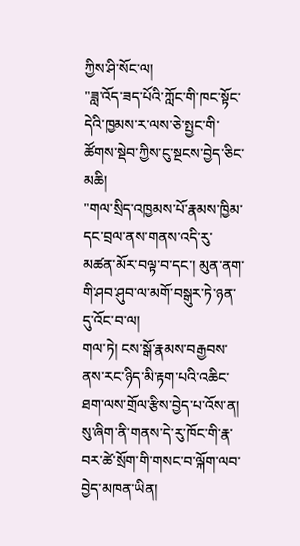ཀྱིས་ཤི་སོང་ལ།
"ཟླ་འོད་ཟད་པོའི་ཀློང་གི་ཁང་སྟོང་དེའི་ཁྱམས་ར་ལས་ཅེ་སྤྱང་གི་ཚོགས་སྡེབ་ཀྱིས་ངུ་སྔངས་བྱེད་ཅིང་མཆི།
"གལ་སྲིད་འཁྱམས་པོ་རྣམས་ཁྱིམ་དང་བྲལ་ནས་གནས་འདི་རུ་མཚན་མོར་བལྟ་བ་དང་། མུན་ནག་གི་ཤབ་ཤུབ་ལ་མགོ་བསྒུར་ཏེ་ཉན་དུ་འོང་བ་ལ།
གལ་ཏེ། ངས་སྒོ་རྣམས་བརྒྱབས་ནས་རང་ཉིད་མི་རྟག་པའི་འཆིང་ཐག་ལས་གྲོལ་རྩིས་བྱེད་པ་འོས་ན།
སུ་ཞིག་ནི་གནས་དེ་རུ་ཁོང་གི་རྣ་བར་ཚེ་སྲོག་གི་གསང་བ་ལྐོག་ལབ་བྱེད་མཁན་ཡིན།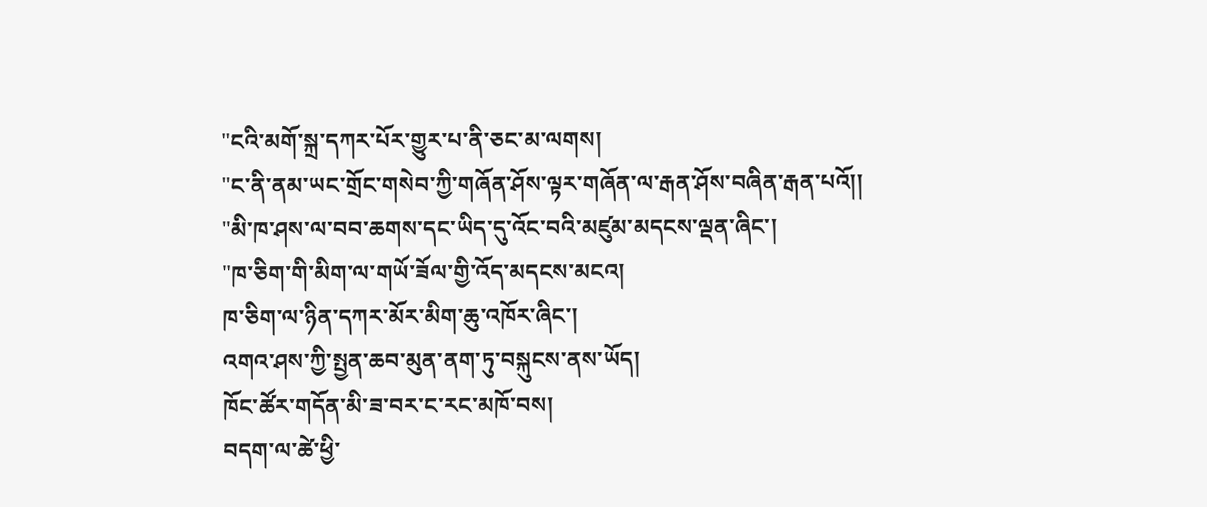"ངའི་མགོ་སྐྲ་དཀར་པོར་གྱུར་པ་ནི་ཅང་མ་ལགས།
"ང་ནི་ནམ་ཡང་གྲོང་གསེབ་ཀྱི་གཞོན་ཤོས་ལྟར་གཞོན་ལ་རྒན་ཤོས་བཞིན་རྒན་པའོ།།
"མི་ཁ་ཤས་ལ་བབ་ཆགས་དང་ཡིད་དུ་འོང་བའི་མཛུམ་མདངས་ལྡན་ཞིང་།
"ཁ་ཅིག་གི་མིག་ལ་གཡོ་ཟོལ་གྱི་འོད་མདངས་མངའ།
ཁ་ཅིག་ལ་ཉིན་དཀར་མོར་མིག་ཆུ་འཁོར་ཞིང་།
འགའ་ཤས་ཀྱི་སྤྱན་ཆབ་མུན་ནག་ཏུ་བསྐུངས་ནས་ཡོད།
ཁོང་ཚོར་གདོན་མི་ཟ་བར་ང་རང་མཁོ་བས།
བདག་ལ་ཚེ་ཕྱི་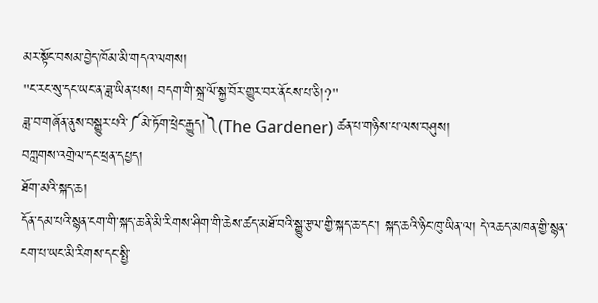མར་སྟོང་བསམ་བྱེད་ཁོམ་མི་གདའ་ལགས།
"ང་རང་སུ་དང་ཡང་ན་ཟླ་ཡིན་པས། བདག་གི་སྐྲ་ལོ་སྐྱ་བོར་གྱུར་བར་ནོངས་པ་ཅི།?"
ཟླ་བ་གཞོན་ནུས་བསྒྱུར་པའི་༼མེ་ཏོག་ཕྲེང་རྒྱུད།༽(The Gardener) ཚན་པ་གཉིས་པ་ལས་བཤུས།
བཀླགས་འགྲེལ་དང་ཕྲན་དཔྱད།
ཐོག་མའི་སྐད་ཆ།
དོན་དམ་པའི་སྙན་ངག་གི་སྐད་ཆ་ནི་མི་རིགས་ཤིག་གི་ཆེས་ཚད་མཐོ་བའི་སྒྱུ་རྩལ་གྱི་སྐད་ཆ་དང་། སྐད་ཆའི་ཉིང་ཁུ་ཡིན་ལ། དེ་འཆད་མཁན་གྱི་སྙན་ངག་པ་ཡང་མི་རིགས་དང་སྤྱི་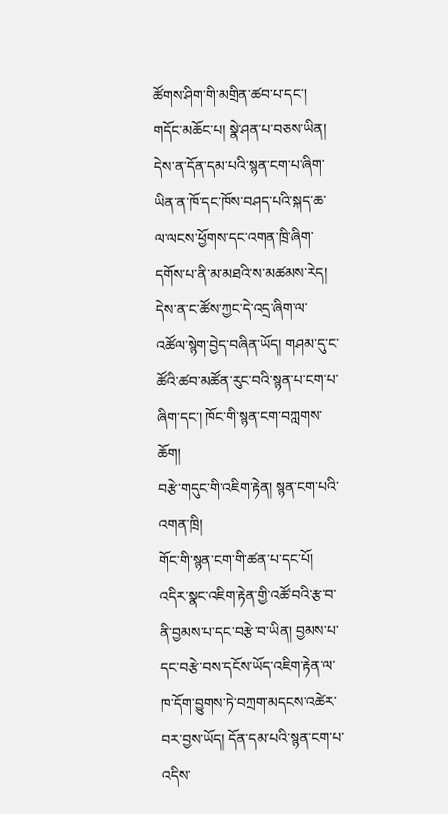ཚོགས་ཤིག་གི་མགྲིན་ཚབ་པ་དང་། གདོང་མཆོང་པ། སྣེ་ཤན་པ་བཅས་ཡིན། དེས་ན་དོན་དམ་པའི་སྙན་ངག་པ་ཞིག་ཡིན་ན་ཁོ་དང་ཁོས་བཤད་པའི་སྐད་ཆ་ལ་ལངས་ཕྱོགས་དང་འགན་ཁྲི་ཞིག་དགོས་པ་ནི་མ་མཐའི་ས་མཚམས་རེད།
དེས་ན་ང་ཚོས་ཀྱང་དེ་འདྲ་ཞིག་ལ་འཚོལ་སྙེག་བྱེད་བཞིན་ཡོད། གཤམ་དུ་ང་ཚོའི་ཚབ་མཚོན་རུང་བའི་སྙན་པ་ངག་པ་ཞིག་དང་། ཁོང་གི་སྙན་ངག་བཀླགས་ཆོག།
བརྩེ་གདུང་གི་འཇིག་རྟེན། སྙན་ངག་པའི་འགན་ཁྲི།
གོང་གི་སྙན་ངག་གི་ཚན་པ་དང་པོ།
འདིར་སྣང་འཇིག་རྟེན་གྱི་འཚོ་བའི་རྩ་བ་ནི་བྱམས་པ་དང་བརྩེ་བ་ཡིན། བྱམས་པ་དང་བརྩེ་བས་དངོས་ཡོད་འཇིག་རྟེན་ལ་ཁ་དོག་བྱུགས་ཏེ་བཀྲག་མདངས་འཚེར་བར་བྱས་ཡོད། དོན་དམ་པའི་སྙན་ངག་པ་འདིས་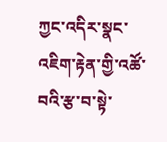ཀྱང་འདིར་སྣང་འཇིག་རྟེན་གྱི་འཚོ་བའི་རྩ་བ་སྟེ་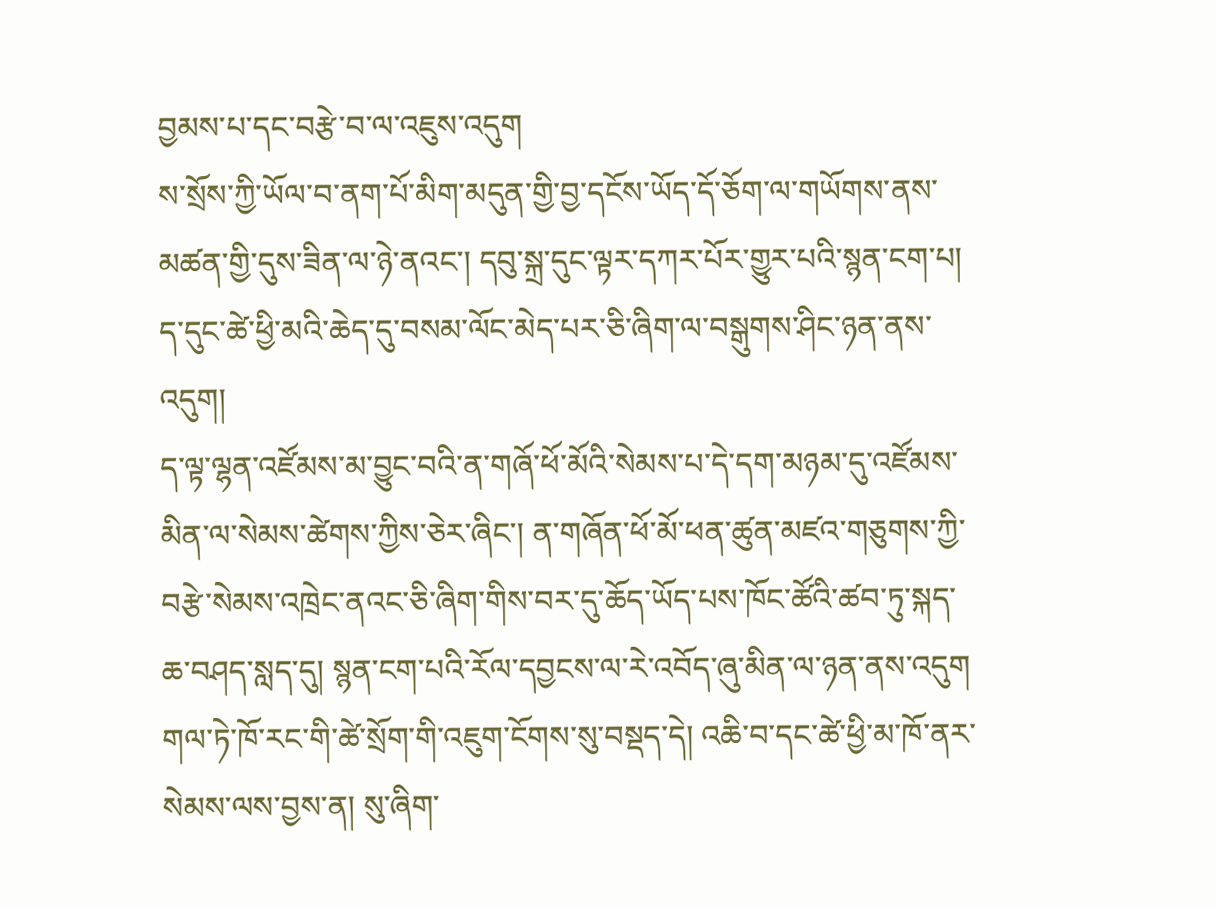བྱམས་པ་དང་བརྩེ་བ་ལ་འཇུས་འདུག
ས་སྲོས་ཀྱི་ཡོལ་བ་ནག་པོ་མིག་མདུན་གྱི་བྱ་དངོས་ཡོད་དོ་ཅོག་ལ་གཡོགས་ནས་མཚན་གྱི་དུས་ཟིན་ལ་ཉེ་ནའང་། དབུ་སྐྲ་དུང་ལྟར་དཀར་པོར་གྱུར་པའི་སྙན་ངག་པ། ད་དུང་ཚེ་ཕྱི་མའི་ཆེད་དུ་བསམ་ལོང་མེད་པར་ཅི་ཞིག་ལ་བསྒུགས་ཤིང་ཉན་ནས་འདུག།
ད་ལྟ་ལྷན་འཛོམས་མ་བྱུང་བའི་ན་གཞོ་ཕོ་མོའི་སེམས་པ་དེ་དག་མཉམ་དུ་འཛོམས་མིན་ལ་སེམས་ཚེགས་ཀྱིས་ཅེར་ཞིང་། ན་གཞོན་ཕོ་མོ་ཕན་ཚུན་མཛའ་གཅུགས་ཀྱི་བརྩེ་སེམས་འཁྲེང་ནའང་ཅི་ཞིག་གིས་བར་དུ་ཆོད་ཡོད་པས་ཁོང་ཚོའི་ཚབ་ཏུ་སྐད་ཆ་བཤད་སླད་དུ། སྙན་ངག་པའི་རོལ་དབྱངས་ལ་རེ་འབོད་ཞུ་མིན་ལ་ཉན་ནས་འདུག
གལ་ཏེ་ཁོ་རང་གི་ཚེ་སྲོག་གི་འཇུག་ངོགས་སུ་བསྡད་དེ། འཆི་བ་དང་ཚེ་ཕྱི་མ་ཁོ་ནར་སེམས་ལས་བྱས་ན། སུ་ཞིག་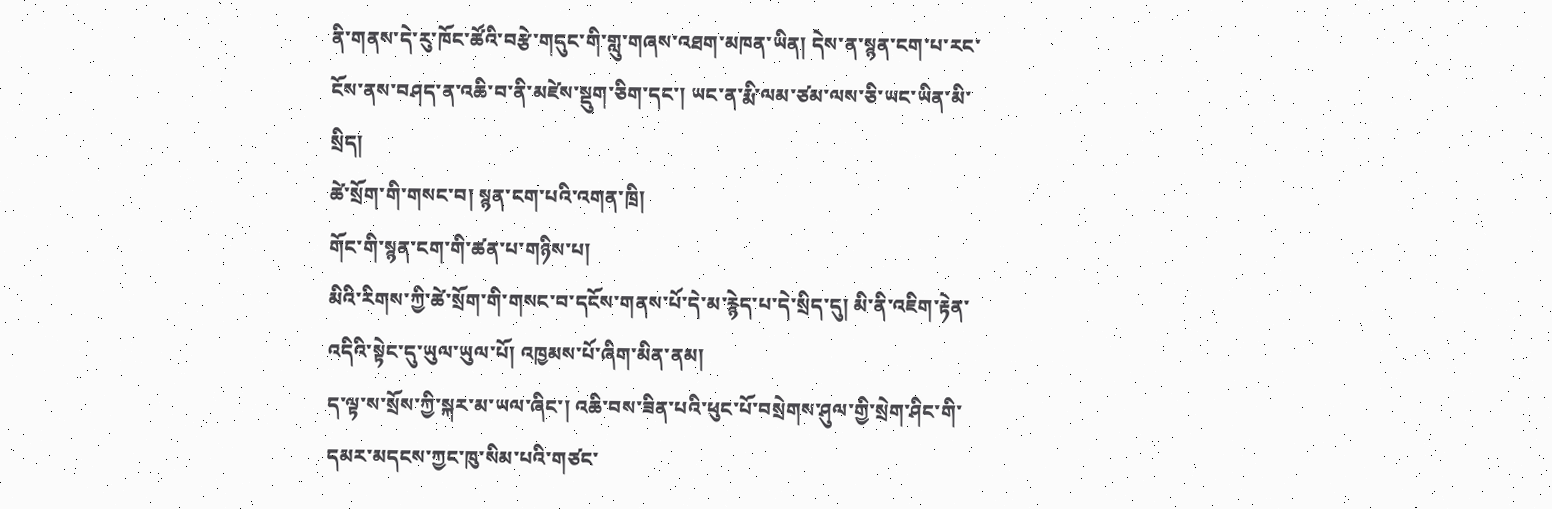ནི་གནས་དེ་རུ་ཁོང་ཚོའི་བརྩེ་གདུང་གི་གླུ་གཞས་འཐག་མཁན་ཡིན། དེས་ན་སྙན་ངག་པ་རང་ངོས་ནས་བཤད་ན་འཆི་བ་ནི་མཛེས་སྡུག་ཅིག་དང་། ཡང་ན་རྨི་ལམ་ཙམ་ལས་ཅི་ཡང་ཡིན་མི་སྲིད།
ཚེ་སྲོག་གི་གསང་བ། སྙན་ངག་པའི་འགན་ཁྲི།
གོང་གི་སྙན་ངག་གི་ཚན་པ་གཉིས་པ།
མིའི་རིགས་ཀྱི་ཚེ་སྲོག་གི་གསང་བ་དངོས་གནས་པོ་དེ་མ་རྙེད་པ་དེ་སྲིད་དུ། མི་ནི་འཇིག་རྟེན་འདིའི་སྟེང་དུ་ཡུལ་ཡུལ་པོ། འཁྱམས་པོ་ཞིག་མིན་ནམ།
ད་ལྟ་ས་སྲོས་ཀྱི་སྐར་མ་ཡལ་ཞིང་། འཆི་བས་ཟིན་པའི་ཕུང་པོ་བསྲེགས་ཤུལ་གྱི་སྲེག་ཤིང་གི་དམར་མདངས་ཀྱང་ཁུ་སིམ་པའི་གཙང་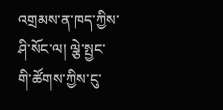འགྲམས་ན་ཁད་ཀྱིས་ཤི་སོང་ལ། ལྕེ་སྤྱང་གི་ཚོགས་ཀྱིས་ངུ་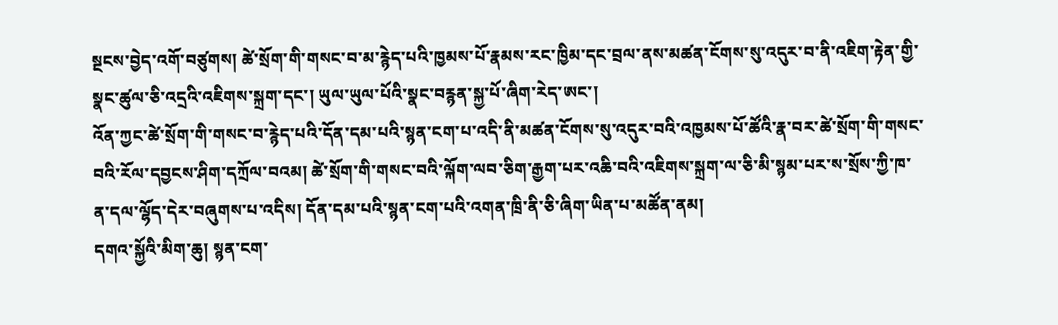སྔངས་བྱེད་འགོ་བཙུགས། ཚེ་སྲོག་གི་གསང་བ་མ་རྙེད་པའི་ཁྱམས་པོ་རྣམས་རང་ཁྱིམ་དང་བྲལ་ནས་མཚན་ངོགས་སུ་འདུར་བ་ནི་འཇིག་རྟེན་གྱི་སྣང་ཚུལ་ཅི་འདྲའི་འཇིགས་སྐྲག་དང་། ཡུལ་ཡུལ་པོའི་སྣང་བརྙན་སྐྱ་པོ་ཞིག་རེད་ཨང་།
འོན་ཀྱང་ཚེ་སྲོག་གི་གསང་བ་རྙེད་པའི་དོན་དམ་པའི་སྙན་ངག་པ་འདི་ནི་མཚན་ངོགས་སུ་འདུར་བའི་འཁྱམས་པོ་ཚོའི་རྣ་བར་ཚེ་སྲོག་གི་གསང་བའི་རོལ་དབྱངས་ཤིག་དཀྲོལ་བའམ། ཚེ་སྲོག་གི་གསང་བའི་ལྐོག་ལབ་ཅིག་རྒྱག་པར་འཆི་བའི་འཇིགས་སྐྲག་ལ་ཅི་མི་སྙམ་པར་ས་སྲོས་ཀྱི་ཁ་ན་དལ་ལྷོད་དེར་བཞུགས་པ་འདིས། དོན་དམ་པའི་སྙན་ངག་པའི་འགན་ཁྲི་ནི་ཅི་ཞིག་ཡིན་པ་མཚོན་ནམ།
དགའ་སྐྱོའི་མིག་ཆུ། སྙན་ངག་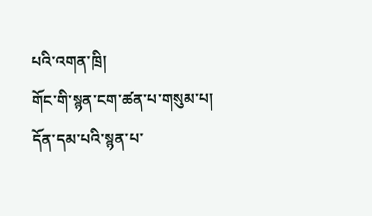པའི་འགན་ཁྲི།
གོང་གི་སྙན་ངག་ཚན་པ་གསུམ་པ།
དོན་དམ་པའི་སྙན་པ་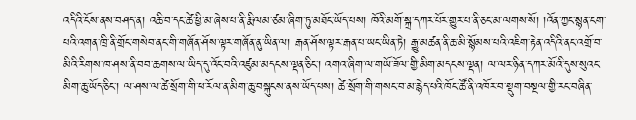འདིའི་ངོས་ནས་བཤད་ན། འཆི་བ་དང་ཚེ་ཕྱི་མ་ཞེས་པ་ནི་རྨི་ལམ་ཙམ་ཞིག་ཏུ་མཐོང་ཡོད་པས། ཁོའི་མགོ་སྐྲ་དཀར་པོར་གྱུར་པ་ནི་ཅང་མ་ལགས་སོ། །འོན་ཀྱང་སྙན་ངག་པའི་འགན་ཁྲི་ནི་གྲོང་གསེབ་ནང་གི་གཞོན་ཤོས་ལྟར་གཞོན་ནུ་ཡིན་ལ། རྒན་ཤོས་ལྟར་རྒན་པ་ཡང་ཡིན་ཏེ། རྒྱུ་མཚན་ནི་ཆ་མི་སྙོམས་པའི་འཇིག་རྟེན་འདིའི་ནང་འགྲོ་བ་མིའི་རིགས་ཁ་ཤས་ནི་བབ་ཆགས་ལ་ཡིད་དུ་འོང་བའི་འཛུམ་མདངས་ལྡན་ཅིང་། འགའ་ཞིག་ལ་གཡོ་ཟོལ་གྱི་མིག་མདངས་ལྡན། ལ་ལར་ཉིན་དཀར་མོའི་དུས་སུའང་མིག་ཆུ་ཡོད་ཅིང་། ལ་ཤས་ལ་ཚེ་སྲོག་གི་ཕ་རོལ་ན་མིག་ཆུ་བསྐུངས་ནས་ཡོད་པས། ཚེ་སྲོག་གི་གསང་བ་མ་རྙེད་པའི་ཁོང་ཚོ་ནི་འཁོར་བ་སྡུག་བསྔལ་གྱི་རང་བཞིན་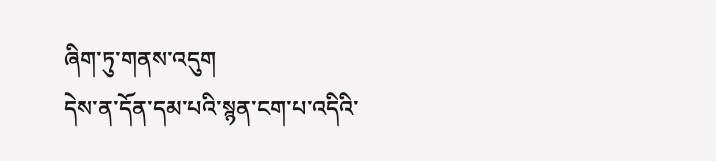ཞིག་ཏུ་གནས་འདུག
དེས་ན་དོན་དམ་པའི་སྙན་ངག་པ་འདིའི་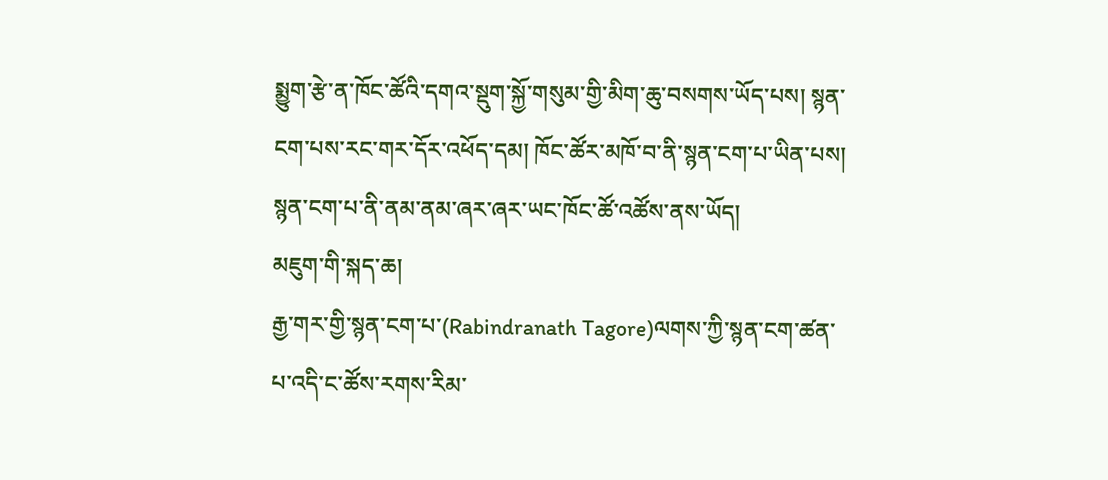སྨྱུག་རྩེ་ན་ཁོང་ཚོའི་དགའ་སྡུག་སྐྱོ་གསུམ་གྱི་མིག་ཆུ་བསགས་ཡོད་པས། སྙན་ངག་པས་རང་གར་དོར་འཕོད་དམ། ཁོང་ཚོར་མཁོ་བ་ནི་སྙན་ངག་པ་ཡིན་པས། སྙན་ངག་པ་ནི་ནམ་ནམ་ཞར་ཞར་ཡང་ཁོང་ཚོ་འཚོས་ནས་ཡོད།
མཇུག་གི་སྐད་ཆ།
རྒྱ་གར་གྱི་སྙན་ངག་པ་(Rabindranath Tagore)ལགས་ཀྱི་སྙན་ངག་ཚན་པ་འདི་ང་ཚོས་རགས་རིམ་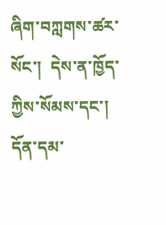ཞིག་བཀླགས་ཚར་སོང་།  དེས་ན་ཁྱོད་ཀྱིས་སོམས་དང་། དོན་དམ་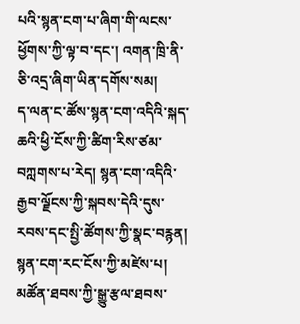པའི་སྙན་ངག་པ་ཞིག་གི་ལངས་ཕྱོགས་ཀྱི་ལྟ་བ་དང་། འགན་ཁྲི་ནི་ཅི་འདྲ་ཞིག་ཡིན་དགོས་སམ།
ད་ལན་ང་ཚོས་སྙན་ངག་འདིའི་སྐད་ཆའི་ཕྱི་ངོས་ཀྱི་ཚིག་རིས་ཙམ་བཀླགས་པ་རེད། སྙན་ངག་འདིའི་རྒྱབ་ལྗོངས་ཀྱི་སྐབས་དེའི་དུས་རབས་དང་སྤྱི་ཚོགས་ཀྱི་སྣང་བརྙན། སྙན་ངག་རང་ངོས་ཀྱི་མཛེས་པ། མཚོན་ཐབས་ཀྱི་སྒྱུ་རྩལ་ཐབས་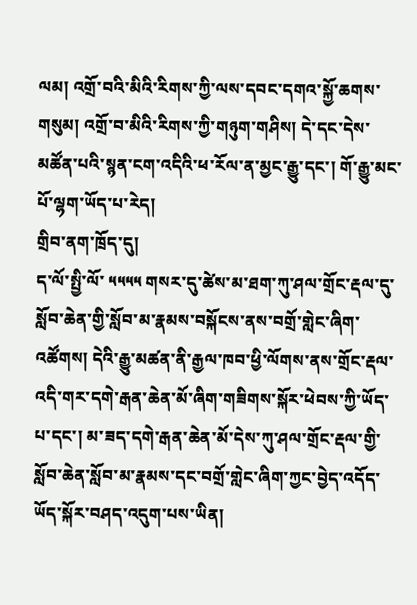ལམ། འགྲོ་བའི་མིའི་རིགས་ཀྱི་ལས་དབང་དགའ་སྐྱོ་ཆགས་གསུམ། འགྲོ་བ་མིའི་རིགས་ཀྱི་གཉུག་གཤིས། དེ་དང་དེས་མཚོན་པའི་སྙན་ངག་འདིའི་ཕ་རོལ་ན་མྱང་རྒྱུ་དང་། གོ་རྒྱུ་མང་པོ་ལྷག་ཡོད་པ་རེད།
གྲིབ་ནག་ཁྲོད་དུ།
ད་ལོ་སྤྱི་ལོ་ ༥༥༥༥ གསར་དུ་ཚེས་མ་ཐག་ཀུ་ཤལ་གྲོང་རྡལ་དུ་སློབ་ཆེན་གྱི་སློབ་མ་རྣམས་བསྐོངས་ནས་བགྲོ་གླེང་ཞིག་འཚོགས། དེའི་རྒྱུ་མཚན་ནི་རྒྱལ་ཁབ་ཕྱི་ལོགས་ནས་གྲོང་རྡལ་འདི་གར་དགེ་རྒན་ཆེན་མོ་ཞིག་གཟིགས་སྐོར་ཕེབས་ཀྱི་ཡོད་པ་དང་། མ་ཟད་དགེ་རྒན་ཆེན་མོ་དེས་ཀུ་ཤལ་གྲོང་རྡལ་གྱི་སློབ་ཆེན་སློབ་མ་རྣམས་དང་བགྲོ་གླེང་ཞིག་ཀྱང་བྱེད་འདོད་ཡོད་སྐོར་བཤད་འདུག་པས་ཡིན།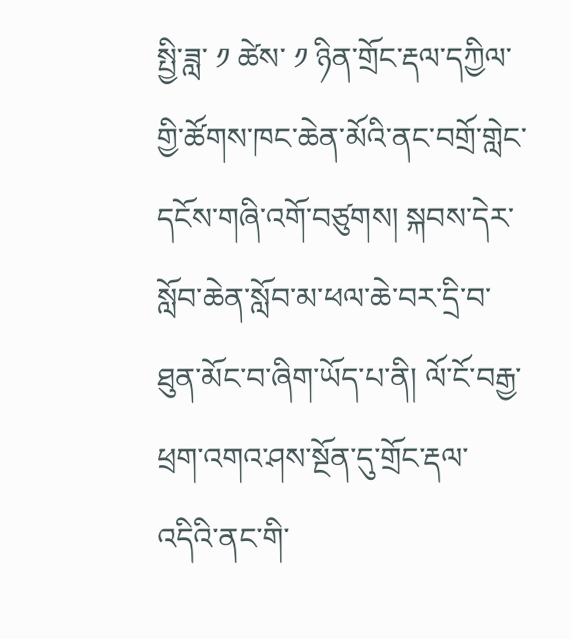སྤྱི་ཟླ་ ༡ ཚེས་ ༡ ཉིན་གྲོང་རྡལ་དཀྱིལ་གྱི་ཚོགས་ཁང་ཆེན་མོའི་ནང་བགྲོ་གླེང་དངོས་གཞི་འགོ་བཙུགས། སྐབས་དེར་སློབ་ཆེན་སློབ་མ་ཕལ་ཆེ་བར་དྲི་བ་ཐུན་མོང་བ་ཞིག་ཡོད་པ་ནི། ལོ་ངོ་བརྒྱ་ཕྲག་འགའ་ཤས་སྔོན་དུ་གྲོང་རྡལ་འདིའི་ནང་གི་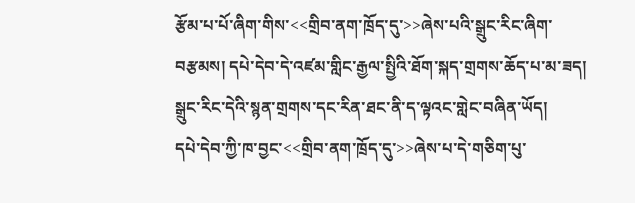རྩོམ་པ་པོ་ཞིག་གིས་<<གྲིབ་ནག་ཁྲོད་དུ་>>ཞེས་པའི་སྒྲུང་རིང་ཞིག་བརྩམས། དཔེ་དེབ་དེ་འཛམ་གླིང་རྒྱལ་སྤྱིའི་ཐོག་སྐད་གྲགས་ཆོད་པ་མ་ཟད། སྒྲུང་རིང་དེའི་སྙན་གྲགས་དང་རིན་ཐང་ནི་ད་ལྟའང་གླེང་བཞིན་ཡོད།
དཔེ་དེབ་ཀྱི་ཁ་བྱང་<<གྲིབ་ནག་ཁྲོད་དུ་>>ཞེས་པ་དེ་གཅིག་པུ་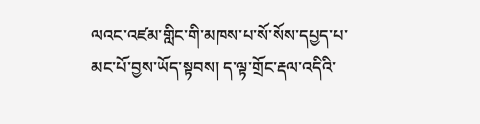ལའང་འཛམ་གླིང་གི་མཁས་པ་སོ་སོས་དཔྱད་པ་མང་པོ་བྱས་ཡོད་སྟབས། ད་ལྟ་གྲོང་རྡལ་འདིའི་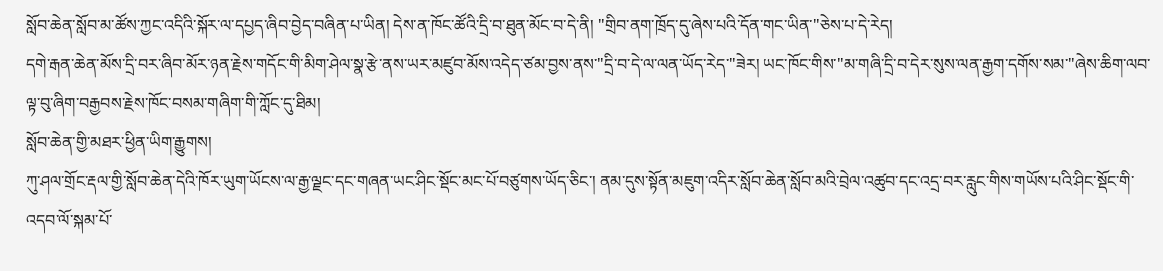སློབ་ཆེན་སློབ་མ་ཚོས་ཀྱང་འདིའི་སྐོར་ལ་དཔྱད་ཞིབ་བྱེད་བཞིན་པ་ཡིན། དེས་ན་ཁོང་ཚོའི་དྲི་བ་ཐུན་མོང་བ་དེ་ནི། "གྲིབ་ནག་ཁྲོད་དུ་ཞེས་པའི་དོན་གང་ཡིན་"ཅེས་པ་དེ་རེད།
དགེ་རྒན་ཆེན་མོས་དྲི་བར་ཞིབ་མོར་ཉན་རྗེས་གདོང་གི་མིག་ཤེལ་སྣ་རྩེ་ནས་ཡར་མཛུབ་མོས་འདེད་ཙམ་བྱས་ནས་"དྲི་བ་དེ་ལ་ལན་ཡོད་རེད་"ཟེར། ཡང་ཁོང་གིས་"མ་གཞི་དྲི་བ་དེར་སུས་ལན་རྒྱག་དགོས་སམ་"ཞེས་ཆིག་ལབ་ལྟ་བུ་ཞིག་བརྒྱབས་རྗེས་ཁོང་བསམ་གཞིག་གི་ཀློང་དུ་ཐིམ།
སློབ་ཆེན་གྱི་མཐར་ཕྱིན་ཡིག་རྒྱུགས།
ཀུ་ཤལ་གྲོང་རྡལ་གྱི་སློབ་ཆེན་དེའི་ཁོར་ཡུག་ཡོངས་ལ་རྒྱ་ལྗང་དང་གཞན་ཡང་ཤིང་སྡོང་མང་པོ་བཙུགས་ཡོད་ཅིང་། ནམ་དུས་སྟོན་མཇུག་འདིར་སློབ་ཆེན་སློབ་མའི་བྲེལ་འཚུབ་དང་འདྲ་བར་རླུང་གིས་གཡོས་པའི་ཤིང་སྡོང་གི་འདབ་ལོ་སྐམ་པོ་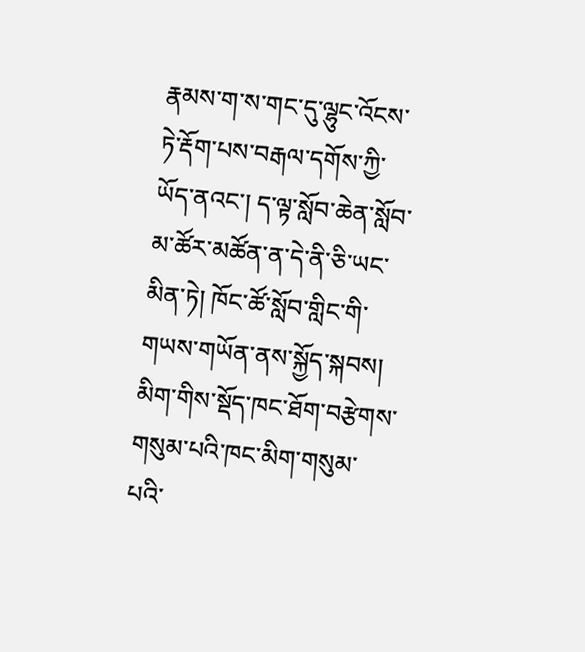རྣམས་ག་ས་གང་དུ་ལྷུང་འོངས་ཏེ་རྡོག་པས་བརྒལ་དགོས་ཀྱི་ཡོད་ནའང་། ད་ལྟ་སློབ་ཆེན་སློབ་མ་ཚོར་མཚོན་ན་དེ་ནི་ཅི་ཡང་མིན་ཏེ། ཁོང་ཚོ་སློབ་གླིང་གི་གཡས་གཡོན་ནས་སྐྱོད་སྐབས། མིག་གིས་སྡོད་ཁང་ཐོག་བརྩེགས་གསུམ་པའི་ཁང་མིག་གསུམ་པའི་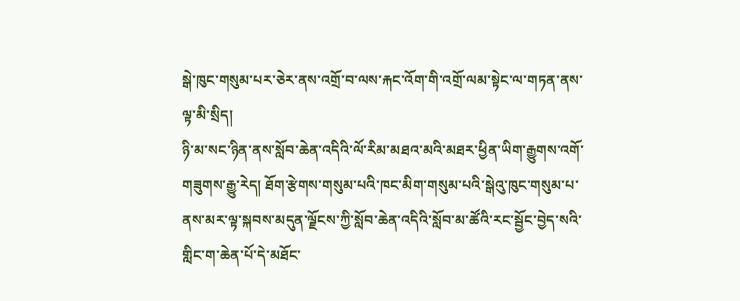སྒེ་ཁུང་གསུམ་པར་ཅེར་ནས་འགྲོ་བ་ལས་རྐང་འོག་གི་འགྲོ་ལམ་སྟེང་ལ་གཏན་ནས་ལྟ་མི་སྲིད།
ཉི་མ་སང་ཉིན་ནས་སློབ་ཆེན་འདིའི་ལོ་རིམ་མཐའ་མའི་མཐར་ཕྱིན་ཡིག་རྒྱུགས་འགོ་གཟུགས་རྒྱུ་རེད། ཐོག་རྩེགས་གསུམ་པའི་ཁང་མིག་གསུམ་པའི་སྒེའུ་ཁུང་གསུམ་པ་ནས་མར་ལྟ་སྐབས་མདུན་ལྗོངས་ཀྱི་སློབ་ཆེན་འདིའི་སློབ་མ་ཚོའི་རང་སྦྱོང་བྱེད་སའི་གླིང་ག་ཆེན་པོ་དེ་མཐོང་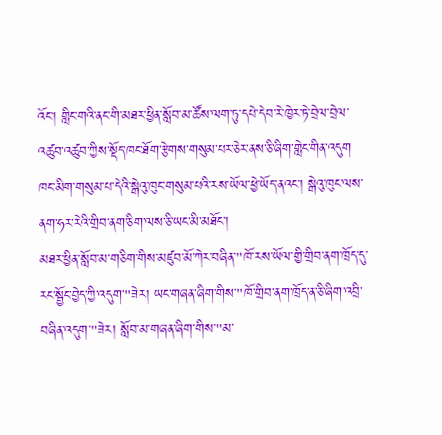འོང་། གླིང་གའི་ནང་གི་མཐར་ཕྱིན་སློབ་མ་ཚོས་ལག་ཏུ་དཔེ་དེབ་རེ་ཁྱེར་ཏེ་བྲེལ་བྲེལ་འཚུབ་འཚུབ་ཀྱིས་སྡོད་ཁང་ཐོག་རྩེགས་གསུམ་པར་ཅེར་ནས་ཅི་ཞིག་གླེང་གིན་འདུག ཁང་མིག་གསུམ་པ་དེའི་སྒེའུ་ཁུང་གསུམ་པའི་རས་ཡོལ་ཕྱེ་ཡོད་ནའང་། སྒེའུ་ཁུང་ལས་ནག་ཧར་རེའི་གྲིབ་ནག་ཅིག་ལས་ཅི་ཡང་མི་མཐོང་།
མཐར་ཕྱིན་སློབ་མ་གཅིག་གིས་མཛུབ་མོ་ཀེར་བཞིན་"ཁོ་རས་ཡོལ་གྱི་གྲིབ་ནག་ཁྲོད་དུ་རང་སྦྱོང་བྱེད་ཀྱི་འདུག་"ཟེར། ཡང་གཞན་ཞིག་གིས་"ཁོ་གྲིབ་ནག་ཁྲོད་ན་ཅི་ཞིག་འབྲི་བཞིན་འདུག་"ཟེར། སློབ་མ་གཞན་ཞིག་གིས་"མ་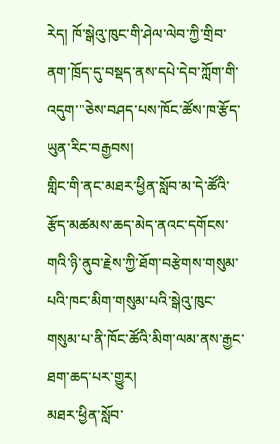རེད། ཁོ་སྒེའུ་ཁུང་གི་ཤེལ་ལེབ་ཀྱི་གྲིབ་ནག་ཁྲོད་དུ་བསྡད་ནས་དཔེ་དེབ་ཀློག་གི་འདུག་"ཅེས་བཤད་པས་ཁོང་ཚོས་ཁ་རྩོད་ཡུན་རིང་བརྒྱབས།
གླིང་གི་ནང་མཐར་ཕྱིན་སློབ་མ་དེ་ཚོའི་རྩོད་མཚམས་ཆད་མེད་ནའང་དགོངས་གའི་ཉི་ནུབ་རྗེས་ཀྱི་ཐོག་བརྩེགས་གསུམ་པའི་ཁང་མིག་གསུམ་པའི་སྒེའུ་ཁུང་གསུམ་པ་ནི་ཁོང་ཚོའི་མིག་ལམ་ནས་རྒྱང་ཐག་ཆད་པར་གྱུར།
མཐར་ཕྱིན་སློབ་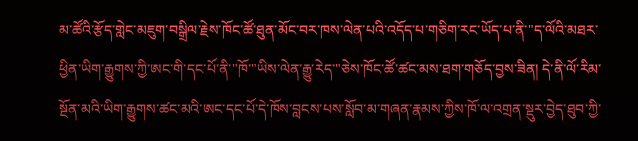མ་ཚོའི་རྩོད་གླེང་མཇུག་བསྒྲིལ་རྗེས་ཁོང་ཚོ་ཐུན་མོང་བར་ཁས་ལེན་པའི་འདོད་པ་གཅིག་རང་ཡོད་པ་ནི་"ད་ལོའི་མཐར་ཕྱིན་ཡིག་རྒྱུགས་ཀྱི་ཨང་གི་དང་པོ་ནི་"ཁོ་"ཡིས་ལེན་རྒྱུ་རེད་"ཅེས་ཁོང་ཚོ་ཚང་མས་ཐག་གཅོད་བྱས་ཟིན། དེ་ནི་ལོ་རིམ་སྔོན་མའི་ཡིག་རྒྱུགས་ཚང་མའི་ཨང་དང་པོ་དེ་ཁོས་བླངས་པས་སློབ་མ་གཞན་རྣམས་ཀྱིས་ཁོ་ལ་འགྲན་སྡུར་བྱེད་ཐུབ་ཀྱི་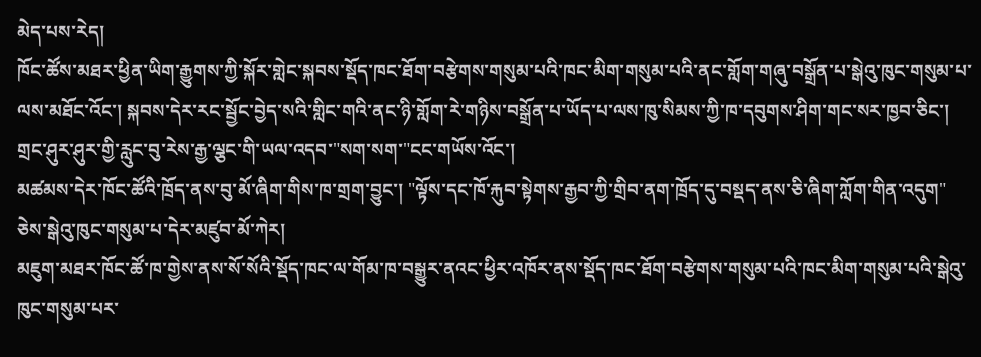མེད་པས་རེད།
ཁོང་ཚོས་མཐར་ཕྱིན་ཡིག་རྒྱུགས་ཀྱི་སྐོར་གླེང་སྐབས་སྡོད་ཁང་ཐོག་བརྩེགས་གསུམ་པའི་ཁང་མིག་གསུམ་པའི་ནང་གློག་གཞུ་བསྒྲོན་པ་སྒེའུ་ཁུང་གསུམ་པ་ལས་མཐོང་འོང་། སྐབས་དེར་རང་སྦྱོང་བྱེད་སའི་གླིང་གའི་ནང་ཉི་གློག་རེ་གཉིས་བསྒྲོན་པ་ཡོད་པ་ལས་ཁུ་སིམས་ཀྱི་ཁ་དབུགས་ཤིག་གང་སར་ཁྱབ་ཅིང་། གྲང་ཤུར་ཤུར་གྱི་རླུང་བུ་རེས་རྒྱ་ལྕང་གི་ཡལ་འདབ་"སག་སག་"ངང་གཡོས་འོང་།
མཚམས་དེར་ཁོང་ཚོའི་ཁྲོད་ནས་བུ་མོ་ཞིག་གིས་ཁ་གྲག་བྱུང་། "ལྟོས་དང་ཁོ་རྐུབ་སྟེགས་རྒྱབ་ཀྱི་གྲིབ་ནག་ཁྲོད་དུ་བསྡད་ནས་ཅི་ཞིག་ཀློག་གིན་འདུག" ཅེས་སྒེའུ་ཁུང་གསུམ་པ་དེར་མཛུབ་མོ་ཀེར།
མཇུག་མཐར་ཁོང་ཚོ་ཁ་གྱེས་ནས་སོ་སོའི་སྡོད་ཁང་ལ་གོམ་ཁ་བསྒྱུར་ནའང་ཕྱིར་འཁོར་ནས་སྡོད་ཁང་ཐོག་བརྩེགས་གསུམ་པའི་ཁང་མིག་གསུམ་པའི་སྒེའུ་ཁུང་གསུམ་པར་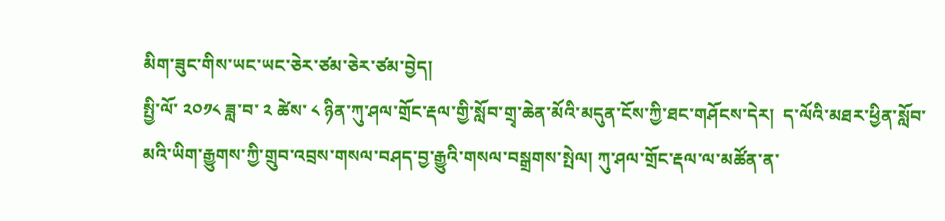མིག་ཟུང་གིས་ཡང་ཡང་ཅེར་ཙམ་ཅེར་ཙམ་བྱེད།
སྤྱི་ལོ་ ༢༠༡༨ ཟླ་བ་ ༢ ཚེས་ ༨ ཉིན་ཀུ་ཤལ་གྲོང་རྡལ་གྱི་སློབ་གྲྭ་ཆེན་མོའི་མདུན་ངོས་ཀྱི་ཐང་གཤོངས་དེར།  ད་ལོའི་མཐར་ཕྱིན་སློབ་མའི་ཡིག་རྒྱུགས་ཀྱི་གྲུབ་འབྲས་གསལ་བཤད་བྱ་རྒྱུའི་གསལ་བསྒྲགས་སྤེལ། ཀུ་ཤལ་གྲོང་རྡལ་ལ་མཚོན་ན་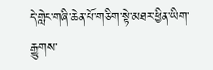དེ་གླེང་གཞི་ཆེན་པོ་གཅིག་སྟེ་མཐར་ཕྱིན་ཡིག་རྒྱུགས་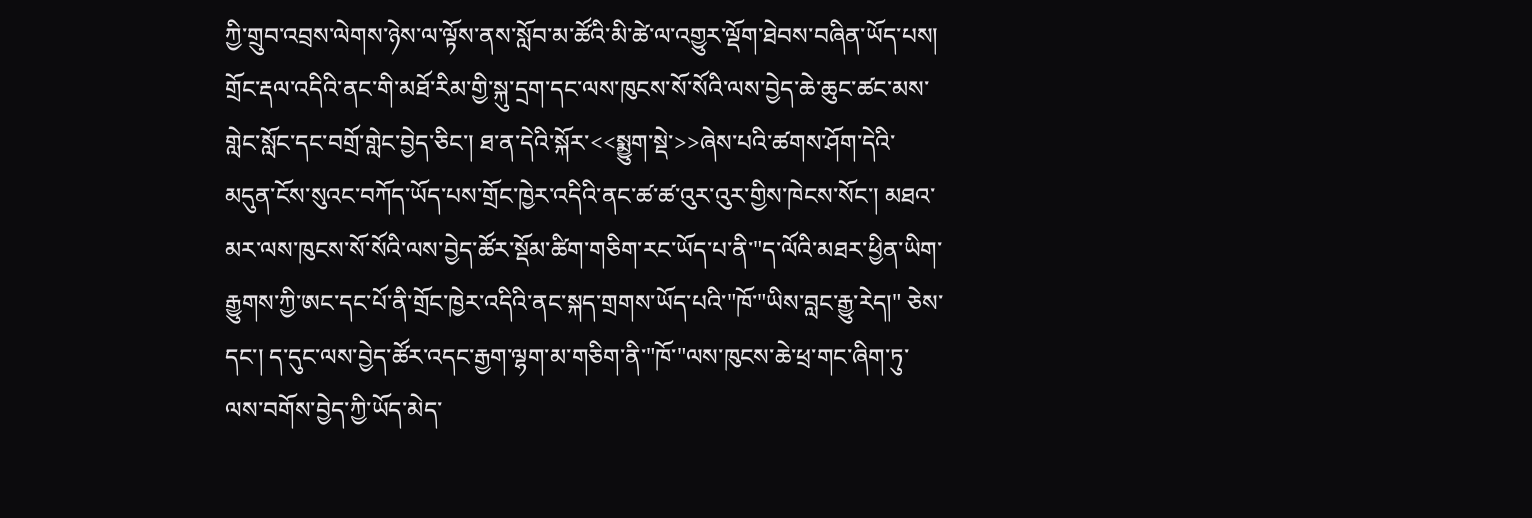ཀྱི་གྲུབ་འབྲས་ལེགས་ཉེས་ལ་ལྟོས་ནས་སློབ་མ་ཚོའི་མི་ཚེ་ལ་འགྱུར་ལྡོག་ཐེབས་བཞིན་ཡོད་པས། གྲོང་རྡལ་འདིའི་ནང་གི་མཐོ་རིམ་གྱི་སྐུ་དྲག་དང་ལས་ཁུངས་སོ་སོའི་ལས་བྱེད་ཆེ་ཆུང་ཚང་མས་གླེང་སློང་དང་བགྲོ་གླེང་བྱེད་ཅིང་། ཐ་ན་དེའི་སྐོར་<<སྨྱུག་སྡེ་>>ཞེས་པའི་ཚགས་ཤོག་དེའི་མདུན་ངོས་སུའང་བཀོད་ཡོད་པས་གྲོང་ཁྱེར་འདིའི་ནང་ཚ་ཚ་འུར་འུར་གྱིས་ཁེངས་སོང་། མཐའ་མར་ལས་ཁུངས་སོ་སོའི་ལས་བྱེད་ཚོར་སྡོམ་ཚིག་གཅིག་རང་ཡོད་པ་ནི་"ད་ལོའི་མཐར་ཕྱིན་ཡིག་རྒྱུགས་ཀྱི་ཨང་དང་པོ་ནི་གྲོང་ཁྱེར་འདིའི་ནང་སྐད་གྲགས་ཡོད་པའི་"ཁོ་"ཡིས་བླང་རྒྱུ་རེད།" ཅེས་དང་། ད་དུང་ལས་བྱེད་ཚོར་འདང་རྒྱག་ལྷག་མ་གཅིག་ནི་"ཁོ་"ལས་ཁུངས་ཆེ་ཕྲ་གང་ཞིག་ཏུ་ལས་བགོས་བྱེད་ཀྱི་ཡོད་མེད་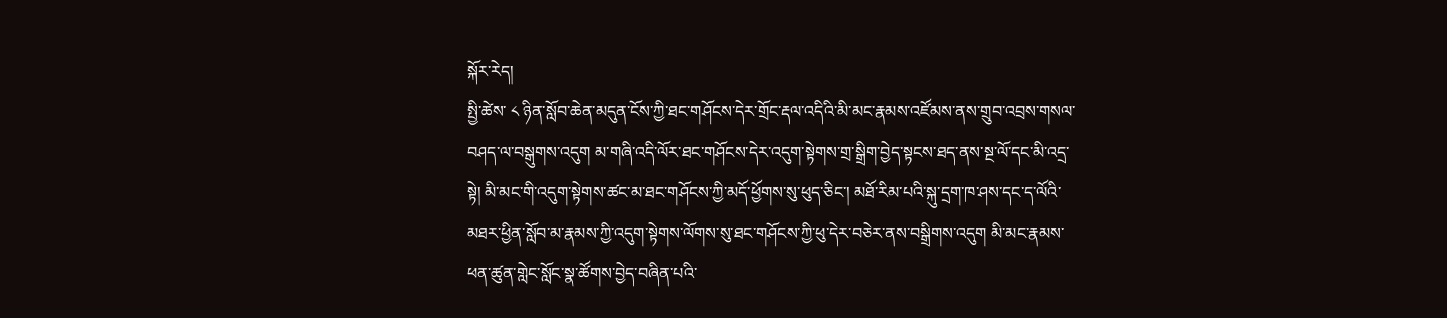སྐོར་རེད།
སྤྱི་ཚེས་ ༨ ཉིན་སློབ་ཆེན་མདུན་ངོས་ཀྱི་ཐང་གཤོངས་དེར་གྲོང་རྡལ་འདིའི་མི་མང་རྣམས་འཛོམས་ནས་གྲུབ་འབྲས་གསལ་བཤད་ལ་བསྒུགས་འདུག མ་གཞི་འདི་ལོར་ཐང་གཤོངས་དེར་འདུག་སྟེགས་གྲ་སྒྲིག་བྱེད་སྟངས་ཐད་ནས་སྔ་ལོ་དང་མི་འདྲ་སྟེ། མི་མང་གི་འདུག་སྟེགས་ཚང་མ་ཐང་གཤོངས་ཀྱི་མདོ་ཕྱོགས་སུ་ཕུད་ཅིང་། མཐོ་རིམ་པའི་སྐུ་དྲག་ཁ་ཤས་དང་ད་ལོའི་མཐར་ཕྱིན་སློབ་མ་རྣམས་ཀྱི་འདུག་སྟེགས་ལོགས་སུ་ཐང་གཤོངས་ཀྱི་ཕུ་དེར་བཅེར་ནས་བསྒྲིགས་འདུག མི་མང་རྣམས་ཕན་ཚུན་གླེང་སློང་སྣ་ཚོགས་བྱེད་བཞིན་པའི་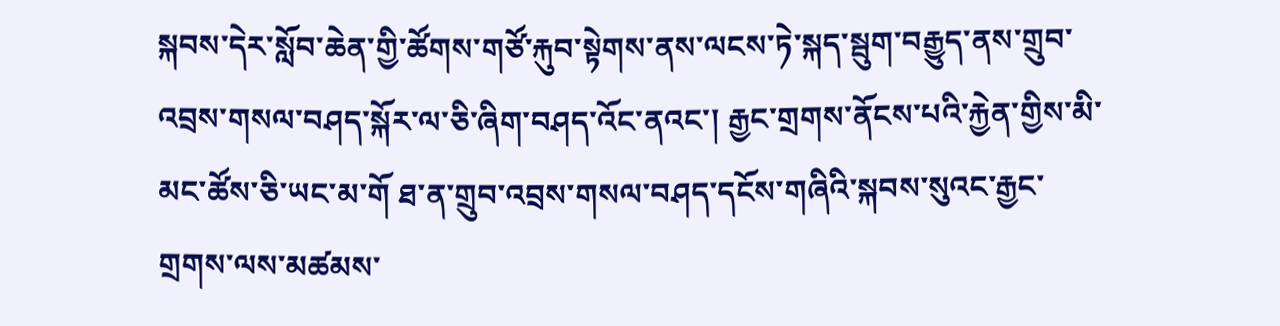སྐབས་དེར་སློབ་ཆེན་གྱི་ཚོགས་གཙོ་རྐུབ་སྟེགས་ནས་ལངས་ཏེ་སྐད་སྦུག་བརྒྱུད་ནས་གྲུབ་འབྲས་གསལ་བཤད་སྐོར་ལ་ཅི་ཞིག་བཤད་འོང་ནའང་། རྒྱང་གྲགས་ནོངས་པའི་རྐྱེན་གྱིས་མི་མང་ཚོས་ཅི་ཡང་མ་གོ ཐ་ན་གྲུབ་འབྲས་གསལ་བཤད་དངོས་གཞིའི་སྐབས་སུའང་རྒྱང་གྲགས་ལས་མཚམས་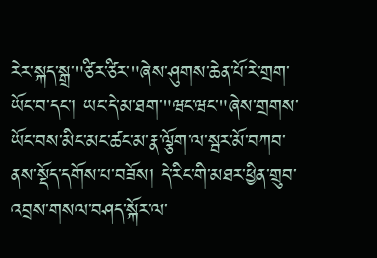རེར་སྐད་སྒྲ་"ཙིར་ཙིར་"ཞེས་ཤུགས་ཆེན་པོ་རེ་གྲག་ཡོང་བ་དང་། ཡང་དེ་མ་ཐག་"ཝང་ཝང་"ཞེས་གྲགས་ཡོང་བས་མིང་མང་ཚང་མ་རྣ་ལྕོག་ལ་སྦར་མོ་བཀབ་ནས་སྡོད་དགོས་པ་བཟོས། དེ་རིང་གི་མཐར་ཕྱིན་གྲུབ་འབྲས་གསལ་བཤད་སྐོར་ལ་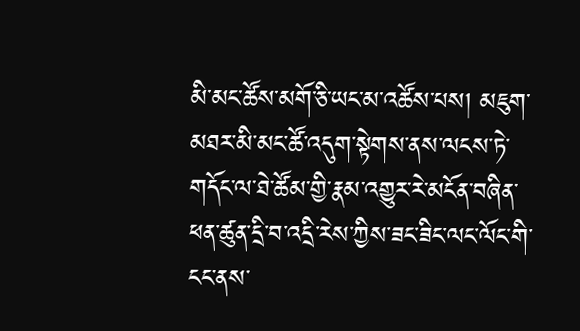མི་མང་ཚོས་མགོ་ཅི་ཡང་མ་འཚོས་པས། མཇུག་མཐར་མི་མང་ཚོ་འདུག་སྟེགས་ནས་ལངས་ཏེ་གདོང་ལ་ཐེ་ཚོམ་གྱི་རྣམ་འགྱུར་རེ་མངོན་བཞིན་ཕན་ཚུན་དྲི་བ་འདྲི་རེས་ཀྱིས་ཟང་ཟིང་ལང་ལོང་གི་ངང་ནས་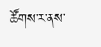ཚོགས་ར་ནས་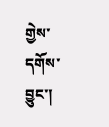གྱེས་དགོས་བྱུང་།